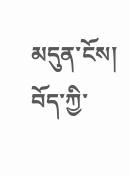མདུན་ངོས།
བོད་ཀྱི་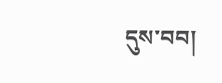དུས་བབ།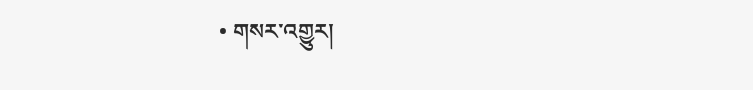• གསར་འགྱུར།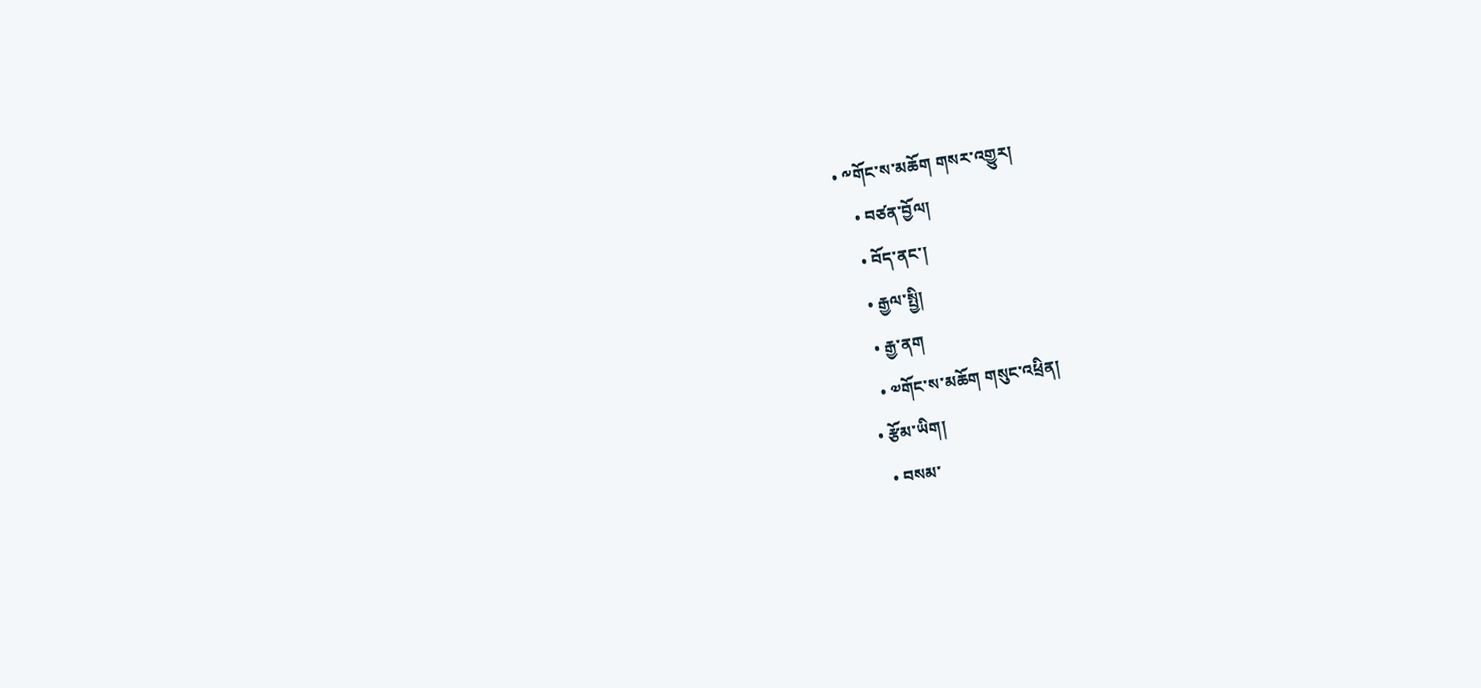• ༸གོང་ས་མཆོག གསར་འགྱུར།
    • བཙན་བྱོལ།
    • བོད་ནང་།
    • རྒྱལ་སྤྱི།
    • རྒྱ་ནག
    • ༧གོང་ས་མཆོག གསུང་འཕྲིན།
  • རྩོམ་ཡིག།
    • བསམ་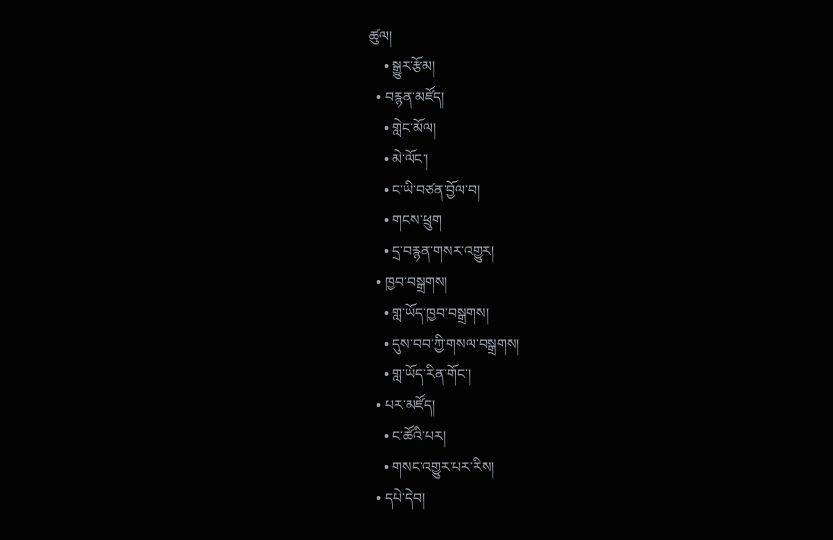ཚུལ།
    • སྒྱུར་རྩོམ།
  • བརྙན་མཛོད།
    • གླེང་མོལ།
    • མེ་ལོང་།
    • ང་ཡི་བཙན་བྱོལ་བ།
    • གངས་ཕྲུག
    • དྲ་བརྙན་གསར་འགྱུར།
  • ཁྱབ་བསྒྲགས།
    • གླ་ཡོད་ཁྱབ་བསྒྲགས།
    • དུས་བབ་ཀྱི་གསལ་བསྒྲགས།
    • གླ་ཡོད་རིན་གོང་།
  • པར་མཛོད།
    • ང་ཚོའི་པར།
    • གསང་འགྱུར་པར་རིས།
  • དཔེ་དེབ།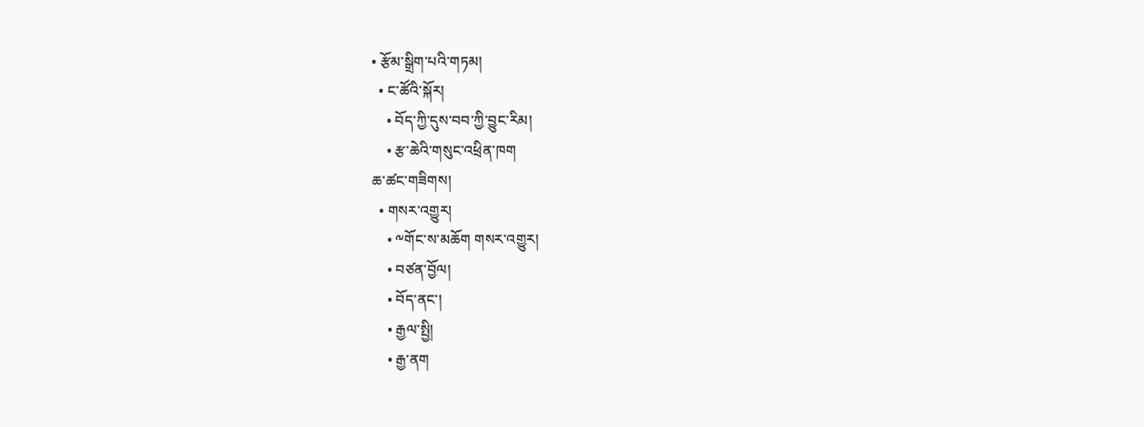• རྩོམ་སྒྲིག་པའི་གཏམ།
  • ང་ཚོའི་སྐོར།
    • བོད་ཀྱི་དུས་བབ་ཀྱི་བྱུང་རིམ།
    • རྩ་ཆེའི་གསུང་འཕྲིན་ཁག
ཆ་ཚང་གཟིགས།
  • གསར་འགྱུར།
    • ༸གོང་ས་མཆོག གསར་འགྱུར།
    • བཙན་བྱོལ།
    • བོད་ནང་།
    • རྒྱལ་སྤྱི།
    • རྒྱ་ནག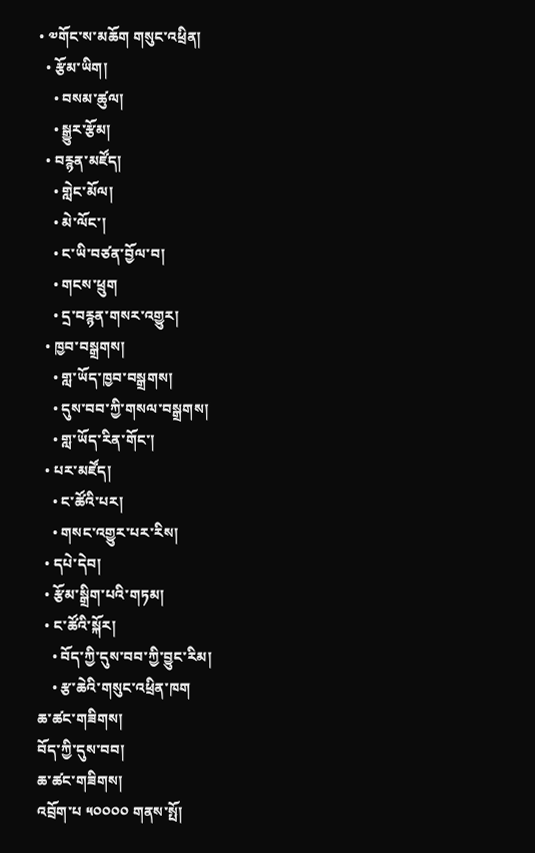• ༧གོང་ས་མཆོག གསུང་འཕྲིན།
  • རྩོམ་ཡིག།
    • བསམ་ཚུལ།
    • སྒྱུར་རྩོམ།
  • བརྙན་མཛོད།
    • གླེང་མོལ།
    • མེ་ལོང་།
    • ང་ཡི་བཙན་བྱོལ་བ།
    • གངས་ཕྲུག
    • དྲ་བརྙན་གསར་འགྱུར།
  • ཁྱབ་བསྒྲགས།
    • གླ་ཡོད་ཁྱབ་བསྒྲགས།
    • དུས་བབ་ཀྱི་གསལ་བསྒྲགས།
    • གླ་ཡོད་རིན་གོང་།
  • པར་མཛོད།
    • ང་ཚོའི་པར།
    • གསང་འགྱུར་པར་རིས།
  • དཔེ་དེབ།
  • རྩོམ་སྒྲིག་པའི་གཏམ།
  • ང་ཚོའི་སྐོར།
    • བོད་ཀྱི་དུས་བབ་ཀྱི་བྱུང་རིམ།
    • རྩ་ཆེའི་གསུང་འཕྲིན་ཁག
ཆ་ཚང་གཟིགས།
བོད་ཀྱི་དུས་བབ།
ཆ་ཚང་གཟིགས།
འབྲོག་པ ༥༠༠༠༠ གནས་སྤོ།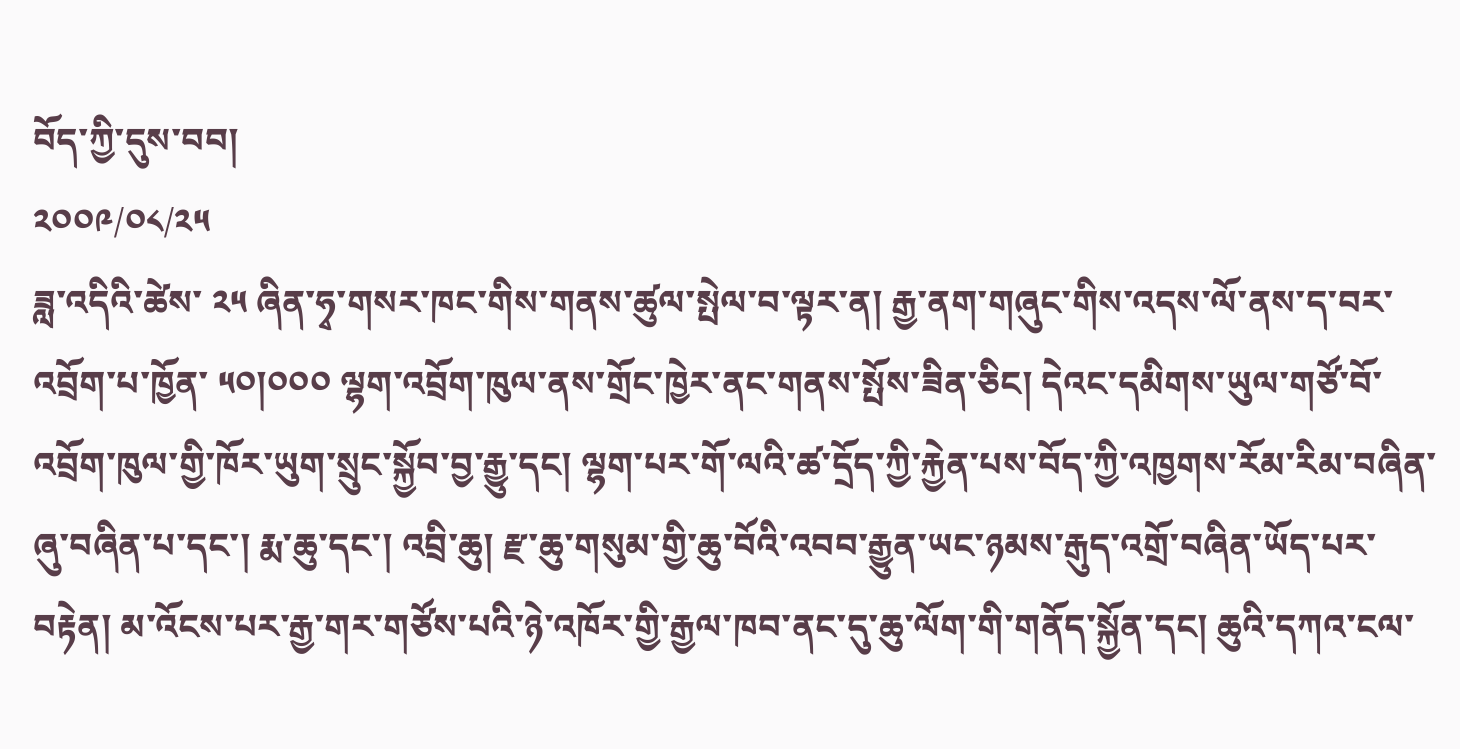བོད་ཀྱི་དུས་བབ།
༢༠༠༩/༠༨/༢༥
ཟླ་འདིའི་ཚེས་ ༢༥ ཞིན་ཧྭ་གསར་ཁང་གིས་གནས་ཚུལ་སྤེལ་བ་ལྟར་ན། རྒྱ་ནག་གཞུང་གིས་འདས་ལོ་ནས་ད་བར་འབྲོག་པ་ཁྱོན་ ༥༠།༠༠༠ ལྷག་འབྲོག་ཁུལ་ནས་གྲོང་ཁྱེར་ནང་གནས་སྤོས་ཟིན་ཅིང། དེའང་དམིགས་ཡུལ་གཙོ་བོ་འབྲོག་ཁུལ་གྱི་ཁོར་ཡུག་སྲུང་སྐྱོབ་བྱ་རྒྱུ་དང། ལྷག་པར་གོ་ལའི་ཚ་དྲོད་ཀྱི་རྐྱེན་པས་བོད་ཀྱི་འཁྱགས་རོམ་རིམ་བཞིན་ཞུ་བཞིན་པ་དང་། རྨ་ཆུ་དང་། འབྲི་ཆུ། རྫ་ཆུ་གསུམ་གྱི་ཆུ་བོའི་འབབ་རྒྱུན་ཡང་ཉམས་རྒུད་འགྲོ་བཞིན་ཡོད་པར་བརྟེན། མ་འོངས་པར་རྒྱ་གར་གཙོས་པའི་ཉེ་འཁོར་གྱི་རྒྱལ་ཁབ་ནང་དུ་ཆུ་ལོག་གི་གནོད་སྐྱོན་དང། ཆུའི་དཀའ་ངལ་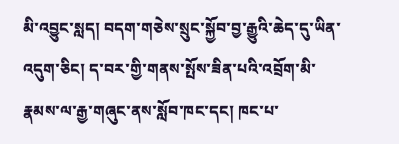མི་འབྱུང་སླད། བདག་གཅེས་སྲུང་སྐྱོབ་བྱ་རྒྱུའི་ཆེད་དུ་ཡིན་འདུག་ཅིང། ད་བར་གྱི་གནས་སྤོས་ཟིན་པའི་འབྲོག་མི་རྣམས་ལ་རྒྱ་གཞུང་ནས་སློབ་ཁང་དང། ཁང་པ་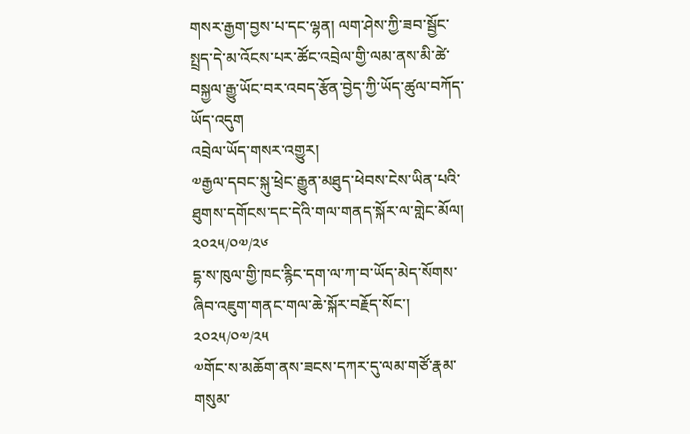གསར་རྒྱག་བྱས་པ་དང་ལྷན། ལག་ཤེས་ཀྱི་ཟབ་སྦྱོང་སྤྲད་དེ་མ་འོངས་པར་ཚོང་འབྲེལ་གྱི་ལམ་ནས་མི་ཚེ་བསྐྱལ་རྒྱུ་ཡོང་བར་འབད་རྩོན་བྱེད་ཀྱི་ཡོད་ཚུལ་བཀོད་ཡོད་འདུག
འབྲེལ་ཡོད་གསར་འགྱུར།
༧རྒྱལ་དབང་སྐུ་ཕྲེང་རྒྱུན་མཐུད་ཕེབས་ངེས་ཡིན་པའི་ཐུགས་དགོངས་དང་དེའི་གལ་གནད་སྐོར་ལ་གླེང་མོལ།
༢༠༢༥/༠༧/༢༦
དྷ་ས་ཁུལ་གྱི་ཁང་རྙིང་དག་ལ་ཀ་བ་ཡོད་མེད་སོགས་ཞིབ་འཇུག་གནང་གལ་ཆེ་སྐོར་བརྗོད་སོང་།
༢༠༢༥/༠༧/༢༥
༧གོང་ས་མཆོག་ནས་ཟངས་དཀར་དུ་ལམ་གཙོ་རྣམ་གསུམ་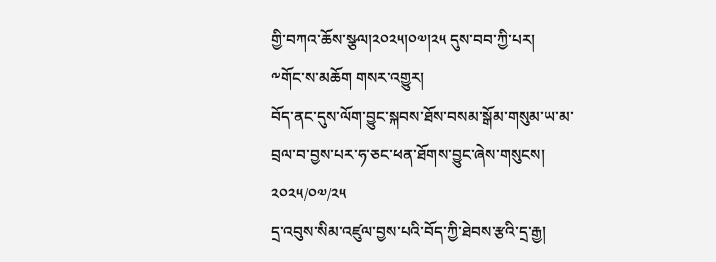གྱི་བཀའ་ཆོས་སྩལ།༢༠༢༥།༠༧།༢༥ དུས་བབ་ཀྱི་པར།
༸གོང་ས་མཆོག གསར་འགྱུར།
བོད་ནང་དུས་ལོག་བྱུང་སྐབས་ཐོས་བསམ་སྒོམ་གསུམ་ཡ་མ་བྲལ་བ་བྱས་པར་ཧ་ཅང་ཕན་ཐོགས་བྱུང་ཞེས་གསུངས།
༢༠༢༥/༠༧/༢༥
དྲ་འབུས་སིམ་འཛུལ་བྱས་པའི་བོད་ཀྱི་ཐེབས་རྩའི་དྲ་རྒྱ།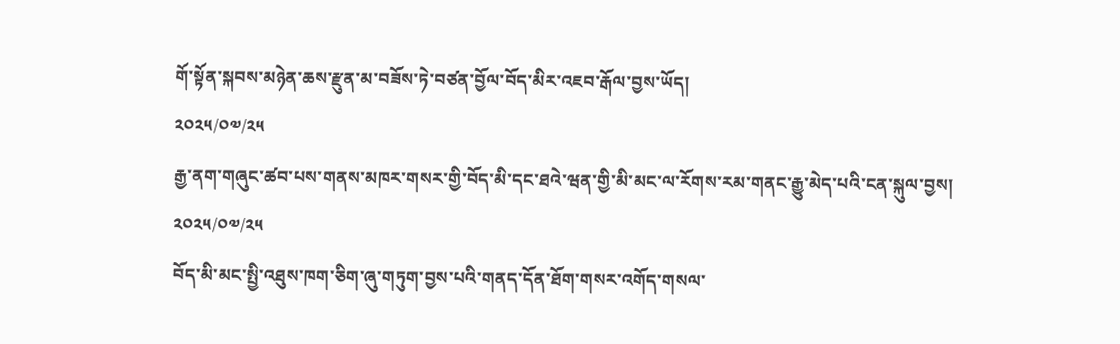གོ་སྟོན་སྐབས་མཉེན་ཆས་རྫུན་མ་བཟོས་ཏེ་བཙན་བྱོལ་བོད་མིར་འཇབ་རྒོལ་བྱས་ཡོད།
༢༠༢༥/༠༧/༢༥
རྒྱ་ནག་གཞུང་ཚབ་པས་གནས་མཁར་གསར་གྱི་བོད་མི་དང་ཐའེ་ཝན་གྱི་མི་མང་ལ་རོགས་རམ་གནང་རྒྱུ་མེད་པའི་ངན་སྐུལ་བྱས།
༢༠༢༥/༠༧/༢༥
བོད་མི་མང་སྤྱི་འཐུས་ཁག་ཅིག་ཞུ་གཏུག་བྱས་པའི་གནད་དོན་ཐོག་གསར་འགོད་གསལ་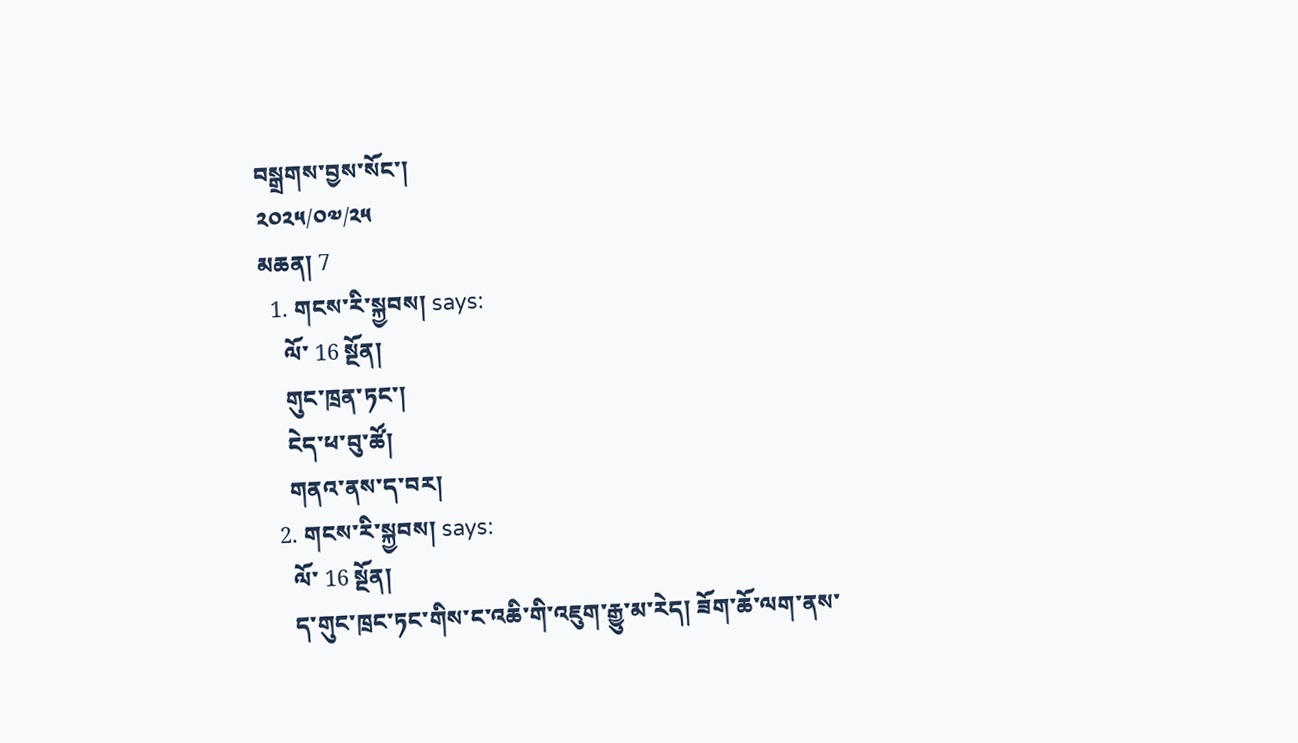བསྒྲགས་བྱས་སོང་།
༢༠༢༥/༠༧/༢༥
མཆན། 7
  1. གངས་རི་སྐྱབས། says:
    ལོ་ 16 སྔོན།
    གུང་ཁྲན་ཏང་།
    ངེད་ཕ་བུ་ཚོ།
    གནའ་ནས་ད་བར།
  2. གངས་རི་སྐྱབས། says:
    ལོ་ 16 སྔོན།
    ད་གུང་ཁྲང་ཏང་གིས་ང་འཆི་གི་འཇུག་རྒྱུ་མ་རེད། ཟོག་ཆོ་ལག་ནས་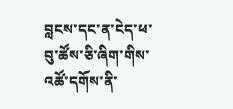བླངས་དང་ན་ངེད་ཕ་བུ་ཚོས་ཅི་ཞིག་གིས་འཚོ་དགོས་ནི་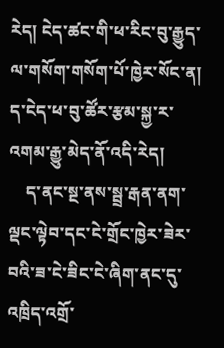རེད། ངེད་ཚང་གི་ཕ་རིང་བུ་རྒྱུད་ལ་གསོག་གསོག་པོ་ཁྱེར་སོང་ན། ད་ངེད་ཕ་བུ་ཚོར་རྩམ་སྐྱ་ར་འགམ་རྒྱུ་མེད་ནོ་འདི་རེད།
    ད་ནང་སྔ་ནས་སྦྲ་རྒན་ནག་ལྡང་ལྟེབ་དང་ངེ་གྲོང་ཁྱེར་ཟེར་བའི་ཟ་ངེ་ཟིང་ངེ་ཞིག་ནང་དུ་འཁྲིད་འགྲོ་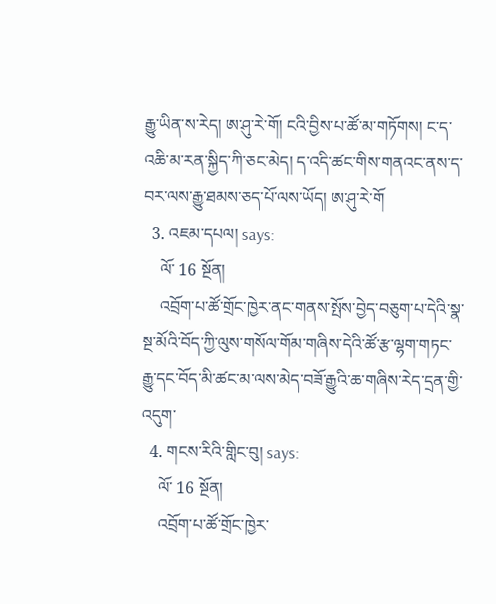རྒྱུ་ཡིན་ས་རེད། ཨ་ཤུ་རེ་གོ། ངའི་བྱིས་པ་ཚོ་མ་གཏོགས། ང་ད་འཆི་མ་རན་སྐྱིད་ཀི་ཅང་མེད། ད་འདི་ཚང་གིས་གནའང་ནས་ད་བར་ལས་རྒྱུ་ཐམས་ཅད་པོ་ལས་ཡོད། ཨ་ཤུ་རེ་གོ
  3. འཇམ་དཔལ། says:
    ལོ་ 16 སྔོན།
    འབྲོག་པ་ཚོ་གྲོང་ཁྱེར་ནང་གནས་སྤོས་བྱེད་བཅུག་པ་དེའི་སྣ་སྔ་མོའི་བོད་ཀྱི་ལུས་གསོལ་གོམ་གཞིས་དེའི་ཚོ་རྩ་ལྷག་གཏང་རྒྱུ་དང་བོད་མི་ཚང་མ་ལས་མེད་བཟོ་རྒྱུའི་ཆ་གཞིས་རེད་དྲན་གྱི་འདུག་
  4. གངས་རིའི་གླིང་བུ། says:
    ལོ་ 16 སྔོན།
    འབྲོག་པ་ཚོ་གྲོང་ཁྱེར་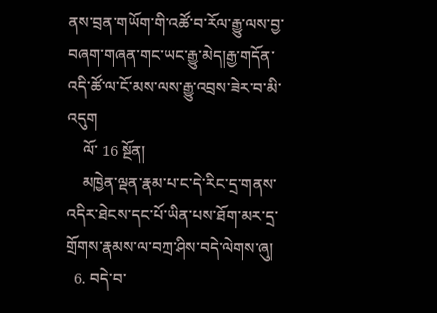ནས་བྲན་གཡོག་གི་འཚོ་བ་རོལ་རྒྱུ་ལས་བྱ་བཞག་གཞན་གང་ཡང་རྒྱུ་མེད།རྒྱ་གདོན་འདི་ཚོ་ལ་ངོ་མས་ལས་རྒྱུ་འབྲས་ཟེར་བ་མི་འདུག
    ལོ་ 16 སྔོན།
    མཁྱེན་ལྡན་རྣམ་པ་ང་དེ་རིང་དྲ་གནས་འདིར་ཐེངས་དང་པོ་ཡིན་པས་ཐོག་མར་དྲ་གྲོགས་རྣམས་ལ་བཀྲ་ཤིས་བདེ་ལེགས་ཞུ།
  6. བདེ་བ་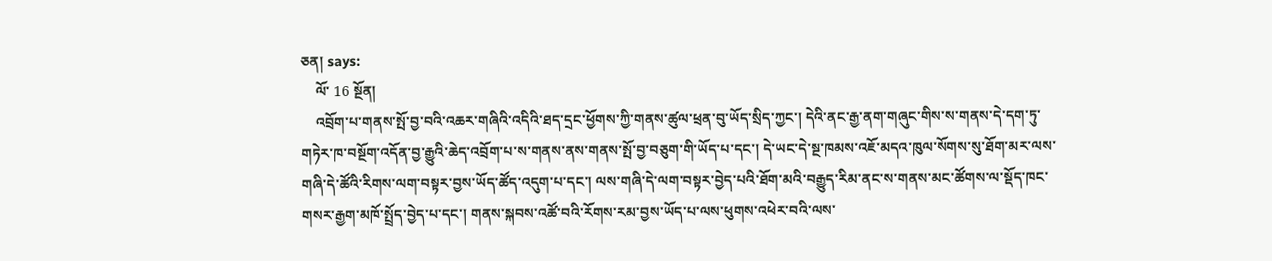ཅན། says:
    ལོ་ 16 སྔོན།
    འབྲོག་པ་གནས་སྤོ་བྱ་བའི་འཆར་གཞིའི་འདིའི་ཐད་དྲང་ཕྱོགས་ཀྱི་གནས་ཚུལ་ཕྲན་བུ་ཡོད་སྲིད་ཀྱང་། དེའི་ནང་རྒྱ་ནག་གཞུང་གིས་ས་གནས་དེ་དག་ཏུ་གཏེར་ཁ་བསྔོག་འདོན་བྱ་རྒྱུའི་ཆེད་འབྲོག་པ་ས་གནས་ནས་གནས་སྤོ་བྱ་བཅུག་གི་ཡོད་པ་དང་། དེ་ཡང་དེ་སྔ་ཁམས་འཇོ་མདའ་ཁུལ་སོགས་སུ་ཐོག་མར་ལས་གཞི་དེ་ཚོའི་རིགས་ལག་བསྟར་བྱས་ཡོད་ཚོད་འདུག་པ་དང་། ལས་གཞི་དེ་ལག་བསྟར་བྱེད་པའི་ཐོག་མའི་བརྒྱུད་རིམ་ནང་ས་གནས་མང་ཚོགས་ལ་སྡོད་ཁང་གསར་རྒྱག་མཁོ་སྤྲོད་བྱེད་པ་དང་། གནས་སྐབས་འཚོ་བའི་རོགས་རམ་བྱས་ཡོད་པ་ལས་ཕུགས་འཕེར་བའི་ལས་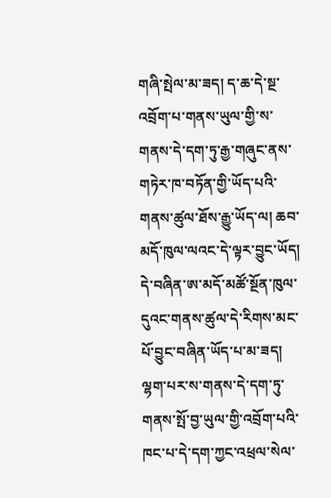གཞི་སྤེལ་མ་ཟད། ད་ཆ་དེ་སྔ་འབྲོག་པ་གནས་ཡུལ་གྱི་ས་གནས་དེ་དག་ཏུ་རྒྱ་གཞུང་ནས་གཏེར་ཁ་བཏོན་གྱི་ཡོད་པའི་གནས་ཚུལ་ཐོས་རྒྱུ་ཡོད་ལ། ཆབ་མདོ་ཁུལ་ལའང་དེ་ལྟར་བྱུང་ཡོད། དེ་བཞིན་ཨ་མདོ་མཚོ་སྔོན་ཁུལ་དུའང་གནས་ཚུལ་དེ་རིགས་མང་པོ་བྱུང་བཞིན་ཡོད་པ་མ་ཟད། ལྷག་པར་ས་གནས་དེ་དག་ཏུ་གནས་སྤོ་བྱ་ཡུལ་གྱི་འབྲོག་པའི་ཁང་པ་དེ་དག་ཀྱང་འཕྲལ་སེལ་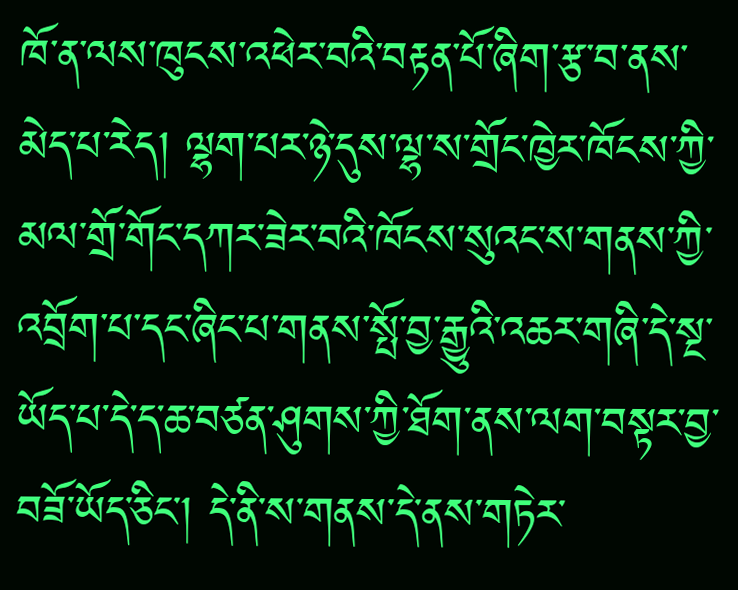ཁོ་ན་ལས་ཁུངས་འཕེར་བའི་བརྟན་པོ་ཞིག་རྩ་བ་ནས་མེད་པ་རེད། ལྷག་པར་ཉེ་དུས་ལྷ་ས་གྲོང་ཁྱེར་ཁོངས་ཀྱི་མལ་གྲོ་གོང་དཀར་ཟེར་བའི་ཁོངས་སུའང་ས་གནས་ཀྱི་འབྲོག་པ་དང་ཞིང་པ་གནས་སྤོ་བྱ་རྒྱུའི་འཆར་གཞི་དེ་སྔ་ཡོད་པ་དེ་ད་ཆ་བཙན་ཤུགས་ཀྱི་ཐོག་ནས་ལག་བསྟར་བྱ་བཟོ་ཡོད་ཅིང་། དེ་ནི་ས་གནས་དེ་ནས་གཏེར་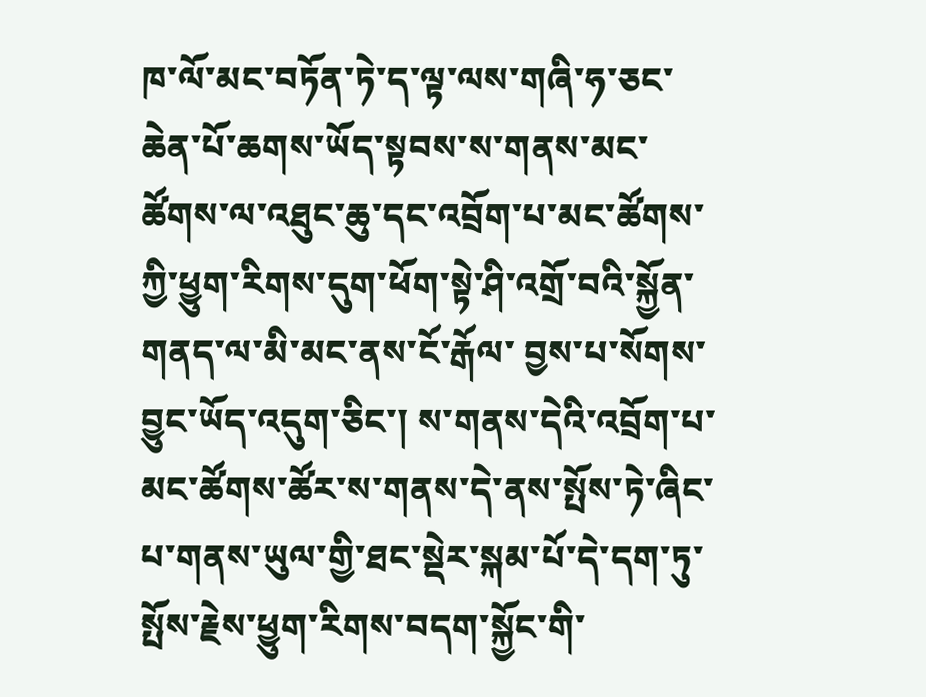ཁ་ལོ་མང་བཏོན་ཏེ་ད་ལྟ་ལས་གཞི་ཧ་ཅང་ཆེན་པོ་ཆགས་ཡོད་སྟབས་ས་གནས་མང་ཚོགས་ལ་འཐུང་ཆུ་དང་འབྲོག་པ་མང་ཚོགས་ཀྱི་ཕྱུག་རིགས་དུག་ཕོག་སྟེ་ཤི་འགྲོ་བའི་སྐྱོན་གནད་ལ་མི་མང་ནས་ངོ་རྒོལ་ བྱས་པ་སོགས་བྱུང་ཡོད་འདུག་ཅིང་། ས་གནས་དེའི་འབྲོག་པ་མང་ཚོགས་ཚོར་ས་གནས་དེ་ནས་སྤོས་ཏེ་ཞིང་པ་གནས་ཡུལ་གྱི་ཐང་སྡེར་སྐམ་པོ་དེ་དག་ཏུ་སྤོས་རྗེས་ཕྱུག་རིགས་བདག་སྐྱོང་གི་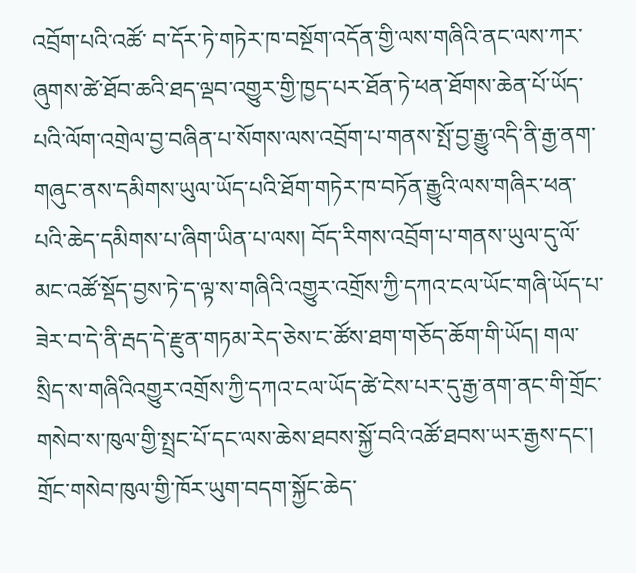འབྲོག་པའི་འཚོ་ བ་དོར་ཏེ་གཏེར་ཁ་བསྔོག་འདོན་གྱི་ལས་གཞིའི་ནང་ལས་ཀར་ཞུགས་ཚེ་ཐོབ་ཆའི་ཐད་ལྡབ་འགྱུར་གྱི་ཁྱད་པར་ཐོན་ཏེ་ཕན་ཐོགས་ཆེན་པོ་ཡོད་པའི་ལོག་འགྲེལ་བྱ་བཞིན་པ་སོགས་ལས་འབྲོག་པ་གནས་སྤོ་བྱ་རྒྱུ་འདི་ནི་རྒྱ་ནག་གཞུང་ནས་དམིགས་ཡུལ་ཡོད་པའི་ཐོག་གཏེར་ཁ་བཏོན་རྒྱུའི་ལས་གཞིར་ཕན་པའི་ཆེད་དམིགས་པ་ཞིག་ཡིན་པ་ལས། བོད་རིགས་འབྲོག་པ་གནས་ཡུལ་དུ་ལོ་མང་འཚོ་སྡོད་བྱས་ཏེ་ད་ལྟ་ས་གཞིའི་འགྱུར་འགྲོས་ཀྱི་དཀའ་ངལ་ཡོང་གཞི་ཡོད་པ་ཟེར་བ་དེ་ནི་རྦད་དེ་རྫུན་གཏམ་རེད་ཅེས་ང་ཚོས་ཐག་གཅོད་ཆོག་གི་ཡོད། གལ་སྲིད་ས་གཞིའིའགྱུར་འགྲོས་ཀྱི་དཀའ་ངལ་ཡོད་ཚེ་ངེས་པར་དུ་རྒྱ་ནག་ནང་གི་གྲོང་གསེབ་ས་ཁུལ་གྱི་སྤྲང་པོ་དང་ལས་ཆེས་ཐབས་སྐྱོ་བའི་འཚོ་ཐབས་ཡར་རྒྱས་དང་། གྲོང་གསེབ་ཁུལ་གྱི་ཁོར་ཡུག་བདག་སྐྱོང་ཆེད་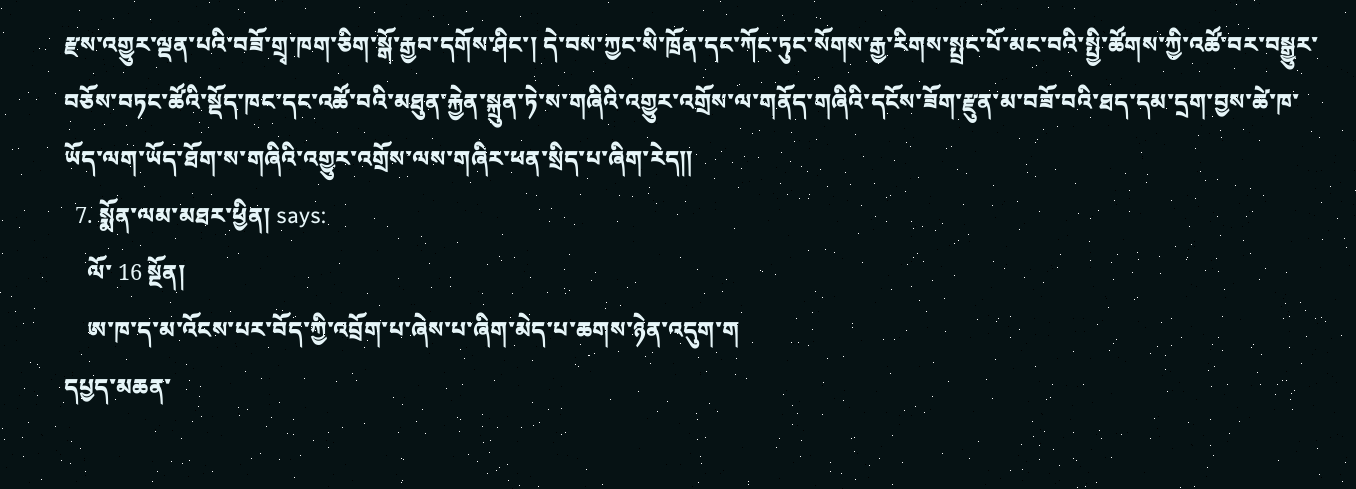རྫས་འགྱུར་ལྡན་པའི་བཟོ་གྲྭ་ཁག་ཅིག་སྒོ་རྒྱབ་དགོས་ཤིང་། དེ་བས་ཀྱང་སི་ཁྲོན་དང་ཀོང་ཏུང་སོགས་རྒྱ་རིགས་སྤྲང་པོ་མང་བའི་སྤྱི་ཚོགས་ཀྱི་འཚོ་བར་བསྒྱུར་ བཅོས་བཏང་ཚོའི་སྡོད་ཁང་དང་འཚོ་བའི་མཐུན་རྐྱེན་སྐྲུན་ཏེ་ས་གཞིའི་འགྱུར་འགྲོས་ལ་གནོད་གཞིའི་དངོས་ཟོག་རྫུན་མ་བཟོ་བའི་ཐད་དམ་དྲག་བྱས་ཚེ་ཁ་ཡོད་ལག་ཡོད་ཐོག་ས་གཞིའི་འགྱུར་འགྲོས་ལས་གཞིར་ཕན་སྲིད་པ་ཞིག་རེད༎
  7. སྨོན་ལམ་མཐར་ཕྱིན། says:
    ལོ་ 16 སྔོན།
    ཨ་ཁ་ད་མ་འོངས་པར་བོད་ཀྱི་འབྲོག་པ་ཞེས་པ་ཞིག་མེད་པ་ཆགས་ཉེན་འདུག་ག
དཔྱད་མཆན་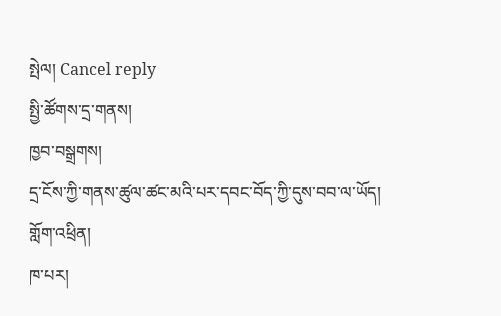སྤེལ། Cancel reply
སྤྱི་ཚོགས་དྲ་གནས།
ཁྱབ་བསྒྲགས།
དྲ་ངོས་ཀྱི་གནས་ཚུལ་ཚང་མའི་པར་དབང་བོད་ཀྱི་དུས་བབ་ལ་ཡོད།
གློག་འཕྲིན།
ཁ་པར།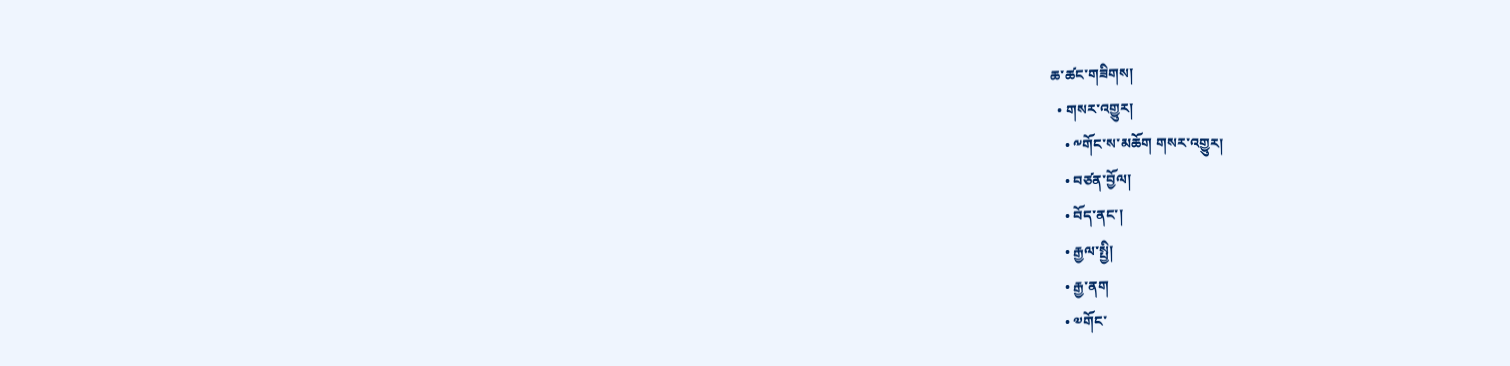ཆ་ཚང་གཟིགས།
  • གསར་འགྱུར།
    • ༸གོང་ས་མཆོག གསར་འགྱུར།
    • བཙན་བྱོལ།
    • བོད་ནང་།
    • རྒྱལ་སྤྱི།
    • རྒྱ་ནག
    • ༧གོང་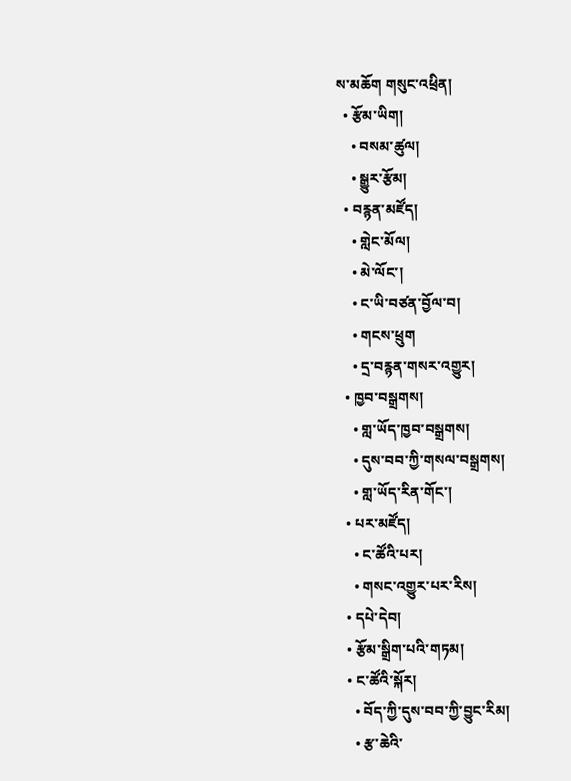ས་མཆོག གསུང་འཕྲིན།
  • རྩོམ་ཡིག།
    • བསམ་ཚུལ།
    • སྒྱུར་རྩོམ།
  • བརྙན་མཛོད།
    • གླེང་མོལ།
    • མེ་ལོང་།
    • ང་ཡི་བཙན་བྱོལ་བ།
    • གངས་ཕྲུག
    • དྲ་བརྙན་གསར་འགྱུར།
  • ཁྱབ་བསྒྲགས།
    • གླ་ཡོད་ཁྱབ་བསྒྲགས།
    • དུས་བབ་ཀྱི་གསལ་བསྒྲགས།
    • གླ་ཡོད་རིན་གོང་།
  • པར་མཛོད།
    • ང་ཚོའི་པར།
    • གསང་འགྱུར་པར་རིས།
  • དཔེ་དེབ།
  • རྩོམ་སྒྲིག་པའི་གཏམ།
  • ང་ཚོའི་སྐོར།
    • བོད་ཀྱི་དུས་བབ་ཀྱི་བྱུང་རིམ།
    • རྩ་ཆེའི་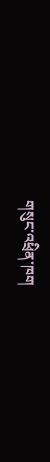གསུང་འཕྲིན་ཁག